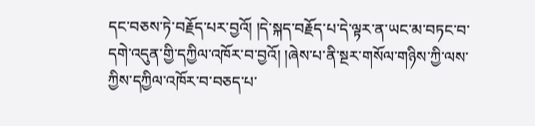དང་བཅས་ཏེ་བརྗོད་པར་བྱའོ། །དེ་སྐད་བརྗོད་པ་དེ་ལྟར་ན་ཡང་མ་བཏང་བ་དགེ་འདུན་གྱི་དཀྱིལ་འཁོར་བ་བྱའོ། །ཞེས་པ་ནི་སྔར་གསོལ་གཉིས་ཀྱི་ལས་ཀྱིས་དཀྱིལ་འཁོར་བ་བཅད་པ་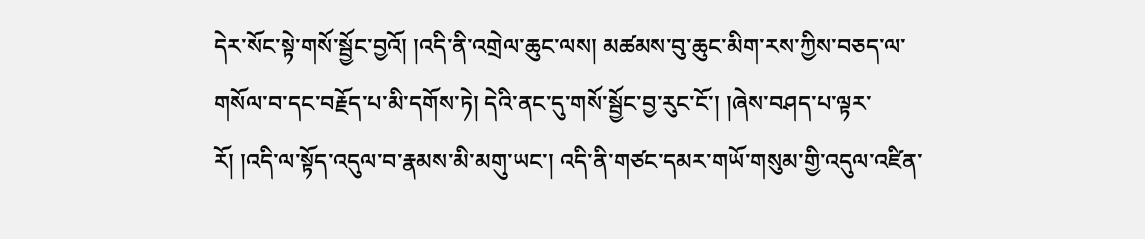དེར་སོང་སྟེ་གསོ་སྦྱོང་བྱའོ། །འདི་ནི་འགྲེལ་ཆུང་ལས། མཚམས་བུ་ཆུང་མིག་རས་ཀྱིས་བཅད་ལ་གསོལ་བ་དང་བརྗོད་པ་མི་དགོས་ཏེ། དེའི་ནང་དུ་གསོ་སྦྱོང་བྱ་རུང་ངོ་། །ཞེས་བཤད་པ་ལྟར་རོ། །འདི་ལ་སྟོད་འདུལ་བ་རྣམས་མི་མགུ་ཡང་། འདི་ནི་གཙང་དམར་གཡོ་གསུམ་གྱི་འདུལ་འཛིན་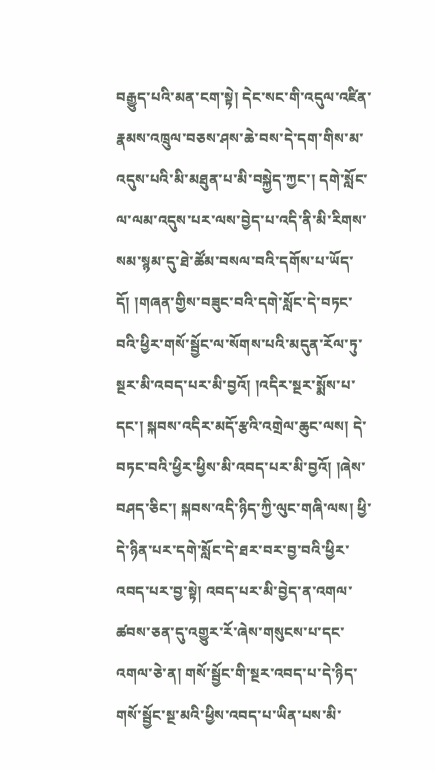བརྒྱུད་པའི་མན་ངག་སྟེ། དེང་སང་གི་འདུལ་འཛིན་རྣམས་འཁྲུལ་བཅས་ཤས་ཆེ་བས་དེ་དག་གིས་མ་འདུས་པའི་མི་མཐུན་པ་མི་བསྐྱེད་ཀྱང་། དགེ་སློང་ལ་ལམ་འདུས་པར་ལས་བྱེད་པ་འདི་ནི་མི་རིགས་སམ་སྙམ་དུ་ཐེ་ཚོམ་བསལ་བའི་དགོས་པ་ཡོད་དོ། །གཞན་གྱིས་བཟུང་བའི་དགེ་སློང་དེ་བཏང་བའི་ཕྱིར་གསོ་སྦྱོང་ལ་སོགས་པའི་མདུན་རོལ་ཏུ་སྔར་མི་འབད་པར་མི་བྱའོ། །འདིར་སྔར་སྨོས་པ་དང་། སྐབས་འདིར་མདོ་རྩའི་འགྲེལ་ཆུང་ལས། དེ་བཏང་བའི་ཕྱིར་ཕྱིས་མི་འབད་པར་མི་བྱའོ། །ཞེས་བཤད་ཅིང་། སྐབས་འདི་ཉིད་ཀྱི་ལུང་གཞི་ལས། ཕྱི་དེ་ཉིན་པར་དགེ་སློང་དེ་ཐར་བར་བྱ་བའི་ཕྱིར་འབད་པར་བྱ་སྟེ། འབད་པར་མི་བྱེད་ན་འགལ་ཚབས་ཅན་དུ་འགྱུར་རོ་ཞེས་གསུངས་པ་དང་འགལ་ཅེ་ན། གསོ་སྦྱོང་གི་སྔར་འབད་པ་དེ་ཉིད་གསོ་སྦྱོང་སྔ་མའི་ཕྱིས་འབད་པ་ཡིན་པས་མི་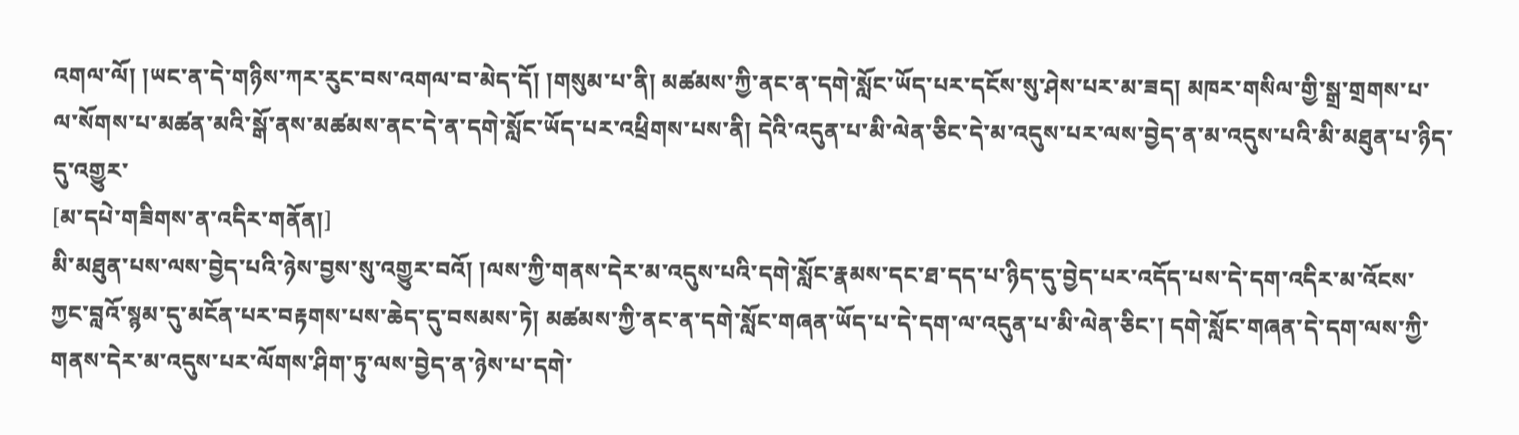འགལ་ལོ། །ཡང་ན་དེ་གཉིས་ཀར་རུང་བས་འགལ་བ་མེད་དོ། །གསུམ་པ་ནི། མཚམས་ཀྱི་ནང་ན་དགེ་སློང་ཡོད་པར་དངོས་སུ་ཤེས་པར་མ་ཟད། མཁར་གསིལ་གྱི་སྒྲ་གྲགས་པ་ལ་སོགས་པ་མཚན་མའི་སྒོ་ནས་མཚམས་ནང་དེ་ན་དགེ་སློང་ཡོད་པར་འཕྲིགས་པས་ནི། དེའི་འདུན་པ་མི་ལེན་ཅིང་དེ་མ་འདུས་པར་ལས་བྱེད་ན་མ་འདུས་པའི་མི་མཐུན་པ་ཉིད་དུ་འགྱུར་
[མ་དཔེ་གཟིགས་ན་འདིར་གནོན།]
མི་མཐུན་པས་ལས་བྱེད་པའི་ཉེས་བྱས་སུ་འགྱུར་བའོ། །ལས་ཀྱི་གནས་དེར་མ་འདུས་པའི་དགེ་སློང་རྣམས་དང་ཐ་དད་པ་ཉིད་དུ་བྱེད་པར་འདོད་པས་དེ་དག་འདིར་མ་འོངས་ཀྱང་བླའོ་སྙམ་དུ་མངོན་པར་བརྟགས་པས་ཆེད་དུ་བསམས་ཏེ། མཚམས་ཀྱི་ནང་ན་དགེ་སློང་གཞན་ཡོད་པ་དེ་དག་ལ་འདུན་པ་མི་ལེན་ཅིང་། དགེ་སློང་གཞན་དེ་དག་ལས་ཀྱི་གནས་དེར་མ་འདུས་པར་ལོགས་ཤིག་ཏུ་ལས་བྱེད་ན་ཉེས་པ་དགེ་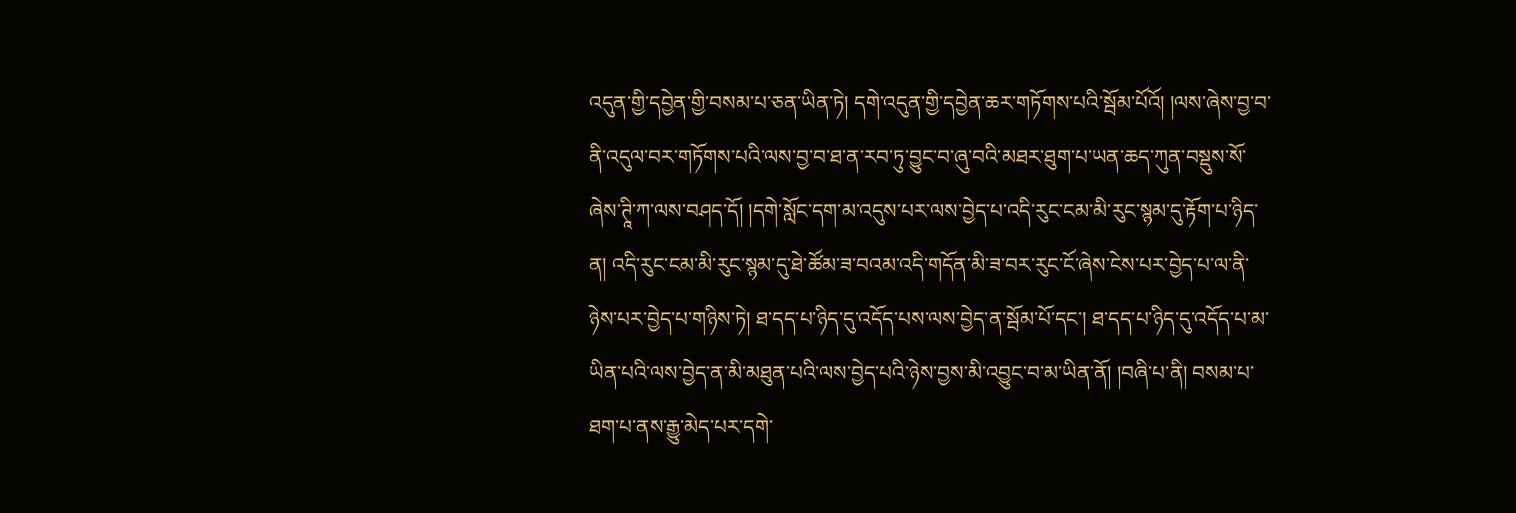འདུན་གྱི་དབྱེན་གྱི་བསམ་པ་ཅན་ཡིན་ཏེ། དགེ་འདུན་གྱི་དབྱེན་ཆར་གཏོགས་པའི་སྦོམ་པོའོ། །ལས་ཞེས་བྱ་བ་ནི་འདུལ་བར་གཏོགས་པའི་ལས་བྱ་བ་ཐ་ན་རབ་ཏུ་བྱུང་བ་ཞུ་བའི་མཐར་ཐུག་པ་ཡན་ཆད་ཀུན་བསྡུས་སོ་ཞེས་ཊཱི་ཀ་ལས་བཤད་དོ། །དགེ་སློང་དག་མ་འདུས་པར་ལས་བྱེད་པ་འདི་རུང་ངམ་མི་རུང་སྙམ་དུ་རྟོག་པ་ཉིད་ན། འདི་རུང་ངམ་མི་རུང་སྙམ་དུ་ཐེ་ཚོམ་ཟ་བའམ་འདི་གདོན་མི་ཟ་བར་རུང་ངོ་ཞེས་ངེས་པར་བྱེད་པ་ལ་ནི་ཉེས་པར་བྱེད་པ་གཉིས་ཏེ། ཐ་དད་པ་ཉིད་དུ་འདོད་པས་ལས་བྱེད་ན་སྦོམ་པོ་དང་། ཐ་དད་པ་ཉིད་དུ་འདོད་པ་མ་ཡིན་པའི་ལས་བྱེད་ན་མི་མཐུན་པའི་ལས་བྱེད་པའི་ཉེས་བྱས་མི་འབྱུང་བ་མ་ཡིན་ནོ། །བཞི་པ་ནི། བསམ་པ་ཐག་པ་ནས་རྒྱུ་མེད་པར་དགེ་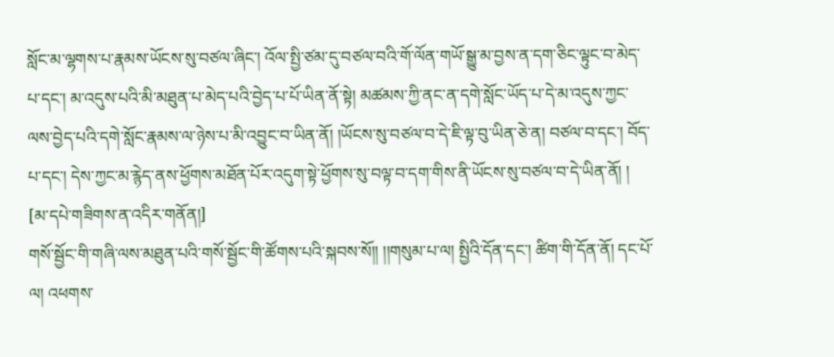སློང་མ་ལྷགས་པ་རྣམས་ཡོངས་སུ་བཙལ་ཞིང་། འོལ་སྤྱི་ཙམ་དུ་བཙལ་བའི་གོ་ལོན་གཡོ་སྒྱུ་མ་བྱས་ན་དག་ཅིང་ལྟུང་བ་མེད་པ་དང་། མ་འདུས་པའི་མི་མཐུན་པ་མེད་པའི་བྱེད་པ་པོ་ཡིན་ནོ་སྟེ། མཚམས་ཀྱི་ནང་ན་དགེ་སློང་ཡོད་པ་དེ་མ་འདུས་ཀྱང་ལས་བྱེད་པའི་དགེ་སློང་རྣམས་ལ་ཉེས་པ་མི་འབྱུང་བ་ཡིན་ནོ། །ཡོངས་སུ་བཙལ་བ་དེ་ཇི་ལྟ་བུ་ཡིན་ཅེ་ན། བཙལ་བ་དང་། བོད་པ་དང་། དེས་ཀྱང་མ་རྙེད་ནས་ཕྱོགས་མཐོན་པོར་འདུག་སྟེ་ཕྱོགས་སུ་བལྟ་བ་དག་གིས་ནི་ཡོངས་སུ་བཙལ་བ་དེ་ཡིན་ནོ། །
[མ་དཔེ་གཟིགས་ན་འདིར་གནོན།]
གསོ་སྦྱོང་གི་གཞི་ལས་མཐུན་པའི་གསོ་སྦྱོང་གི་ཚོགས་པའི་སྐབས་སོ།། །།གསུམ་པ་ལ། སྤྱིའི་དོན་དང་། ཚིག་གི་དོན་ནོ། དང་པོ་ལ། འཕགས་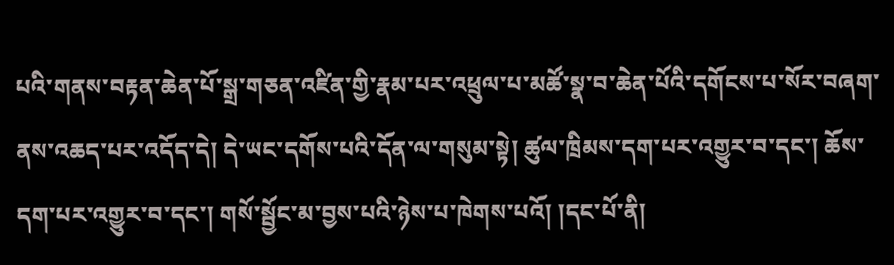པའི་གནས་བརྟན་ཆེན་པོ་སྒྲ་གཅན་འཛིན་གྱི་རྣམ་པར་འཕྲུལ་པ་མཚོ་སྣ་བ་ཆེན་པོའི་དགོངས་པ་སོར་བཞག་ནས་འཆད་པར་འདོད་དེ། དེ་ཡང་དགོས་པའི་དོན་ལ་གསུམ་སྟེ། ཚུལ་ཁྲིམས་དག་པར་འགྱུར་བ་དང་། ཆོས་དག་པར་འགྱུར་བ་དང་། གསོ་སྦྱོང་མ་བྱས་པའི་ཉེས་པ་ཁེགས་པའོ། །དང་པོ་ནི།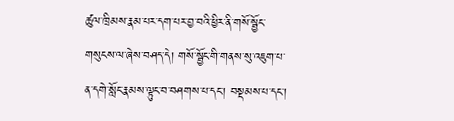ཚུལ་ཁྲིམས་རྣམ་པར་དག་པར་བྱ་བའི་ཕྱིར་ནི་གསོ་སྦྱོང་གསུངས་ལ་ཞེས་བཤད་དེ། གསོ་སྦྱོང་གི་གནས་སུ་འཇུག་པ་ན་དགེ་སློང་རྣམས་ལྟུང་བ་བཤགས་པ་དང་། བསྡམས་པ་དང་།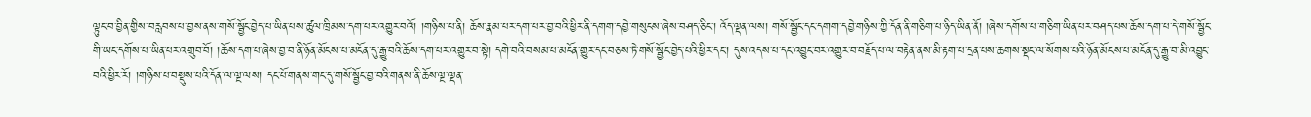ལྟུང་བ་བྱིན་གྱིས་བརླབས་པ་བྱས་ནས་གསོ་སྦྱོང་བྱེད་པ་ཡིན་པས་ཚུལ་ཁྲིམས་དག་པར་འགྱུར་བའོ། །གཉིས་པ་ནི། ཆོས་རྣམ་པར་དག་པར་བྱ་བའི་ཕྱིར་ནི་དགག་དབྱེ་གསུངས་ཞེས་བཤད་ཅིང་། འོད་ལྡན་ལས། གསོ་སྦྱོང་དང་དགག་དབྱེ་གཉིས་ཀྱི་དོན་ནི་གཅིག་པ་ཉིད་ཡིན་ནོ། །ཞེས་དགོས་པ་གཅིག་ཡིན་པར་བཤད་པས་ཆོས་དག་པ་དེ་གསོ་སྦྱོང་གི་ཡང་དགོས་པ་ཡིན་པར་འགྲུབ་བོ། །ཆོས་དག་པ་ཞེས་བྱ་བ་ནི་ཉོན་མོངས་པ་མངོན་དུ་རྒྱུ་བའི་ཆོས་དག་པར་འགྱུར་བ་སྟེ། དགེ་བའི་བསམ་པ་མངོན་གྱུར་དང་བཅས་ཏེ་གསོ་སྦྱོང་བྱེད་པའི་ཕྱིར་དང་། དུས་འདས་པ་དང་འབྱུང་བར་འགྱུར་བ་བརྗོད་པ་ལ་བརྟེན་ནས་མི་རྟག་པ་དྲན་པས་ཆགས་སྡང་ལ་སོགས་པའི་ཉོན་མོངས་པ་མངོན་དུ་རྒྱུ་བ་མི་འབྱུང་བའི་ཕྱིར་རོ། །གཉིས་པ་བསྡུས་པའི་དོན་ལ་ལྔ་ལས། དང་པོ་གནས་གང་དུ་གསོ་སྦྱོང་བྱ་བའི་གནས་ནི་ཆོས་ལྔ་ལྡན་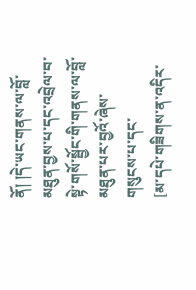ནོ། །དེ་ཡང་གནས་ལ་བློ་མཐུན་བྱས་པ་དང་འབྲེལ་བ་སྟེ་གསོ་སྦྱོང་གི་གནས་ལ་བློ་མཐུན་པར་བྱའོ་ཞེས་གསུངས་པ་དང་
[མ་དཔེ་གཟིགས་ན་འདིར་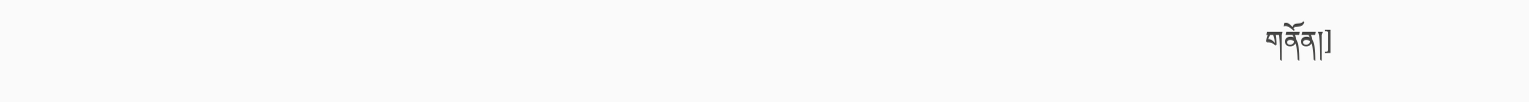གནོན།]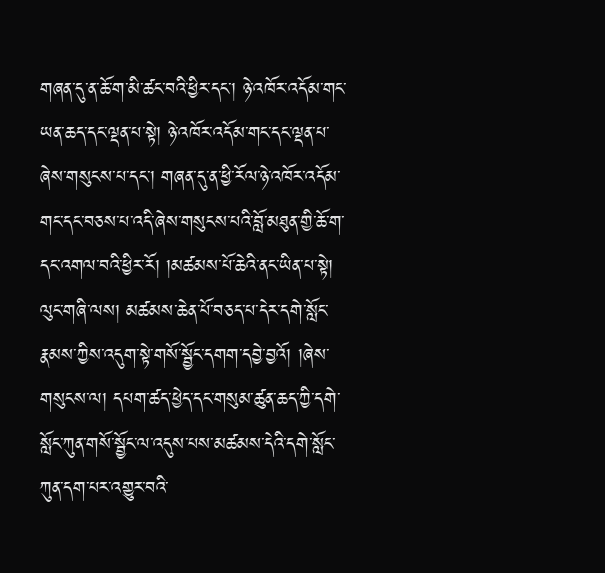གཞན་དུ་ན་ཆོ་ག་མི་ཚང་བའི་ཕྱིར་དང་། ཉེ་འཁོར་འདོམ་གང་ཡན་ཆད་དང་ལྡན་པ་སྟེ། ཉེ་འཁོར་འདོམ་གང་དང་ལྡན་པ་ཞེས་གསུངས་པ་དང་། གཞན་དུ་ན་ཕྱི་རོལ་ཉེ་འཁོར་འདོམ་གང་དང་བཅས་པ་འདི་ཞེས་གསུངས་པའི་བློ་མཐུན་གྱི་ཆོ་ག་དང་འགལ་བའི་ཕྱིར་རོ། །མཚམས་པོ་ཆེའི་ནང་ཡིན་པ་སྟེ། ལུང་གཞི་ལས། མཚམས་ཆེན་པོ་བཅད་པ་དེར་དགེ་སློང་རྣམས་ཀྱིས་འདུག་སྟེ་གསོ་སྦྱོང་དགག་དབྱེ་བྱའོ། །ཞེས་གསུངས་ལ། དཔག་ཚད་ཕྱེད་དང་གསུམ་ཚུན་ཆད་ཀྱི་དགེ་སློང་ཀུན་གསོ་སྦྱོང་ལ་འདུས་པས་མཚམས་དེའི་དགེ་སློང་ཀུན་དག་པར་འགྱུར་བའི་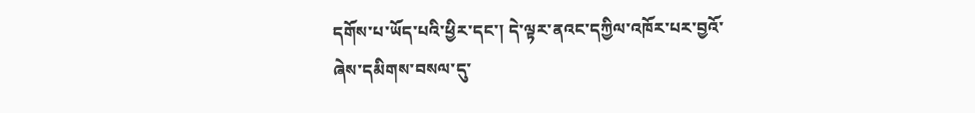དགོས་པ་ཡོད་པའི་ཕྱིར་དང་། དེ་ལྟར་ནའང་དཀྱིལ་འཁོར་པར་བྱའོ་ཞེས་དམིགས་བསལ་དུ་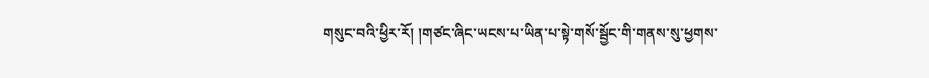གསུང་བའི་ཕྱིར་རོ། །གཙང་ཞིང་ཡངས་པ་ཡིན་པ་སྟེ་གསོ་སྦྱོང་གི་གནས་སུ་ཕྱགས་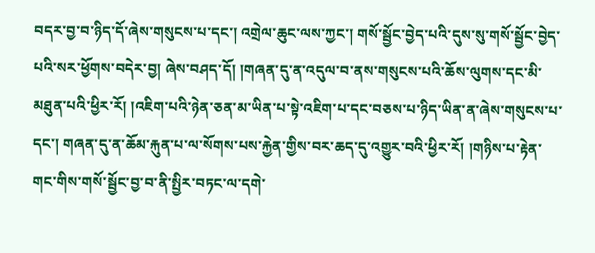བདར་བྱ་བ་ཉིད་དོ་ཞེས་གསུངས་པ་དང་། འགྲེལ་ཆུང་ལས་ཀྱང་། གསོ་སྦྱོང་བྱེད་པའི་དུས་སུ་གསོ་སྦྱོང་བྱེད་པའི་སར་ཕྱོགས་བདེར་བྱ། ཞེས་བཤད་དོ། །གཞན་དུ་ན་འདུལ་བ་ནས་གསུངས་པའི་ཆོས་ལུགས་དང་མི་མཐུན་པའི་ཕྱིར་རོ། །འཇིག་པའི་ཉེན་ཅན་མ་ཡིན་པ་སྟེ་འཇིག་པ་དང་བཅས་པ་ཉིད་ཡིན་ན་ཞེས་གསུངས་པ་དང་། གཞན་དུ་ན་ཆོམ་རྐུན་པ་ལ་སོགས་པས་རྐྱེན་གྱིས་བར་ཆད་དུ་འགྱུར་བའི་ཕྱིར་རོ། །གཉིས་པ་རྟེན་གང་གིས་གསོ་སྦྱོང་བྱ་བ་ནི་སྤྱིར་བཏང་ལ་དགེ་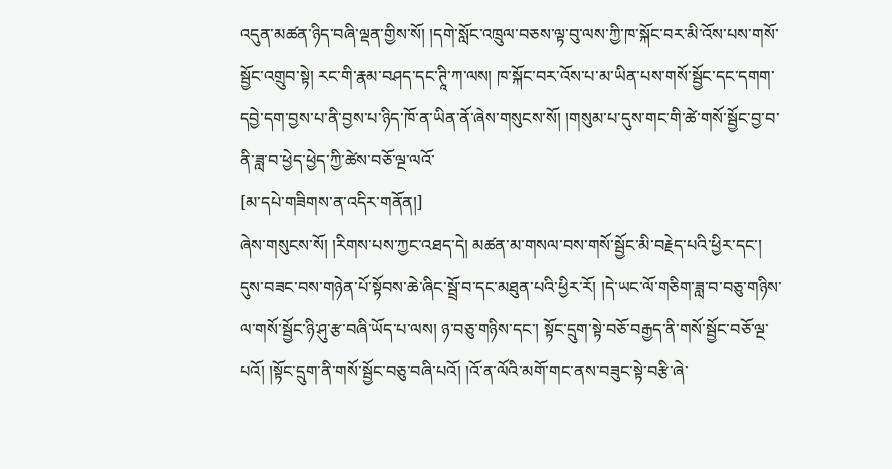འདུན་མཚན་ཉིད་བཞི་ལྡན་གྱིས་སོ། །དགེ་སློང་འཁྲུལ་བཅས་ལྟ་བུ་ལས་ཀྱི་ཁ་སྐོང་བར་མི་འོས་པས་གསོ་སྦྱོང་འགྲུབ་སྟེ། རང་གི་རྣམ་བཤད་དང་ཊཱི་ཀ་ལས། ཁ་སྐོང་བར་འོས་པ་མ་ཡིན་པས་གསོ་སྦྱོང་དང་དགག་དབྱེ་དག་བྱས་པ་ནི་བྱས་པ་ཉིད་ཁོ་ན་ཡིན་ནོ་ཞེས་གསུངས་སོ། །གསུམ་པ་དུས་གང་གི་ཚེ་གསོ་སྦྱོང་བྱ་བ་ནི་ཟླ་བ་ཕྱེད་ཕྱེད་ཀྱི་ཚེས་བཅོ་ལྔ་ལའོ་
[མ་དཔེ་གཟིགས་ན་འདིར་གནོན།]
ཞེས་གསུངས་སོ། །རིགས་པས་ཀྱང་འཐད་དེ། མཚན་མ་གསལ་བས་གསོ་སྦྱོང་མི་བརྗེད་པའི་ཕྱིར་དང་། དུས་བཟང་བས་གཉེན་པོ་སྟོབས་ཆེ་ཞིང་སྦྲོ་བ་དང་མཐུན་པའི་ཕྱིར་རོ། །དེ་ཡང་ལོ་གཅིག་ཟླ་བ་བཅུ་གཉིས་ལ་གསོ་སྦྱོང་ཉི་ཤུ་རྩ་བཞི་ཡོད་པ་ལས། ཉ་བཅུ་གཉིས་དང་། སྟོང་དྲུག་སྟེ་བཅོ་བརྒྱད་ནི་གསོ་སྦྱོང་བཅོ་ལྔ་པའོ། །སྟོང་དྲུག་ནི་གསོ་སྦྱོང་བཅུ་བཞི་པའོ། །འོ་ན་ལོའི་མགོ་གང་ནས་བཟུང་སྟེ་བརྩི་ཞེ་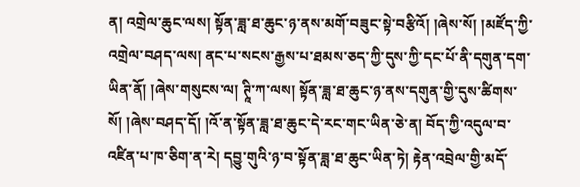ན། འགྲེལ་ཆུང་ལས། སྟོན་ཟླ་ཐ་ཆུང་ཉ་ནས་མགོ་བཟུང་སྟེ་བརྩིའོ། །ཞེས་སོ། །མཛོད་ཀྱི་འགྲེལ་བཤད་ལས། ནང་པ་སངས་རྒྱས་པ་ཐམས་ཅད་ཀྱི་དུས་ཀྱི་དང་པོ་ནི་དགུན་དག་ཡིན་ནོ། །ཞེས་གསུངས་ལ། ཊཱི་ཀ་ལས། སྟོན་ཟླ་ཐ་ཆུང་ཉ་ནས་དགུན་གྱི་དུས་ཚིགས་སོ། །ཞེས་བཤད་དོ། །འོ་ན་སྟོན་ཟླ་ཐ་ཆུང་དེ་རང་གང་ཡིན་ཅེ་ན། བོད་ཀྱི་འདུལ་བ་འཛིན་པ་ཁ་ཅིག་ན་རེ། དབྱུ་གུའི་ཉ་བ་སྟོན་ཟླ་ཐ་ཆུང་ཡིན་ཏེ། རྟེན་འབྲེལ་གྱི་མདོ་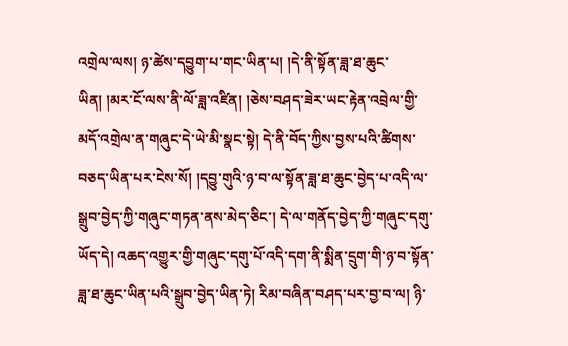འགྲེལ་ལས། ཉ་ཚེས་དབྱུག་པ་གང་ཡིན་པ། །དེ་ནི་སྟོན་ཟླ་ཐ་ཆུང་ཡིན། །མར་ངོ་ལས་ནི་ལོ་ཟླ་འཛིན། །ཅེས་བཤད་ཟེར་ཡང་རྟེན་འབྲེལ་གྱི་མདོ་འགྲེལ་ན་གཞུང་དེ་ཡེ་མི་སྣང་སྟེ། དེ་ནི་བོད་ཀྱིས་བྱས་པའི་ཚིགས་བཅད་ཡིན་པར་ངེས་སོ། །དབྱུ་གུའི་ཉ་བ་ལ་སྟོན་ཟླ་ཐ་ཆུང་བྱེད་པ་འདི་ལ་སྒྲུབ་བྱེད་ཀྱི་གཞུང་གཏན་ནས་མེད་ཅིང་། དེ་ལ་གནོད་བྱེད་ཀྱི་གཞུང་དགུ་ཡོད་དེ། འཆད་འགྱུར་གྱི་གཞུང་དགུ་པོ་འདི་དག་ནི་སྨིན་དྲུག་གི་ཉ་བ་སྟོན་ཟླ་ཐ་ཆུང་ཡིན་པའི་སྒྲུབ་བྱེད་ཡིན་ཏེ། རིམ་བཞིན་བཤད་པར་བྱ་བ་ལ། ཉི་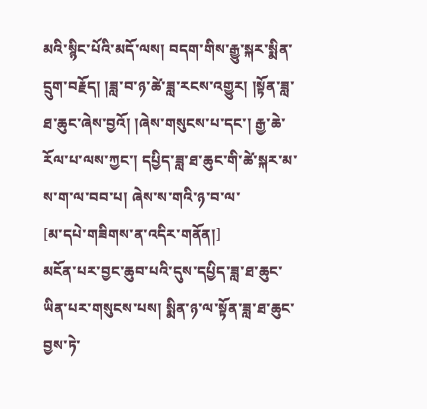མའི་སྙིང་པོའི་མདོ་ལས། བདག་གིས་རྒྱུ་སྐར་སྨིན་དྲུག་བརྗོད། །ཟླ་བ་ཉ་ཚེ་ཟླ་རངས་འགྱུར། །སྟོན་ཟླ་ཐ་ཆུང་ཞེས་བྱའོ། །ཞེས་གསུངས་པ་དང་། རྒྱ་ཆེ་རོལ་པ་ལས་ཀྱང་། དཔྱིད་ཟླ་ཐ་ཆུང་གི་ཚེ་སྐར་མ་ས་ག་ལ་བབ་པ། ཞེས་ས་གའི་ཉ་བ་ལ་
[མ་དཔེ་གཟིགས་ན་འདིར་གནོན།]
མངོན་པར་བྱང་ཆུབ་པའི་དུས་དཔྱིད་ཟླ་ཐ་ཆུང་ཡིན་པར་གསུངས་པས། སྨིན་ཉ་ལ་སྟོན་ཟླ་ཐ་ཆུང་བྱས་ཏེ་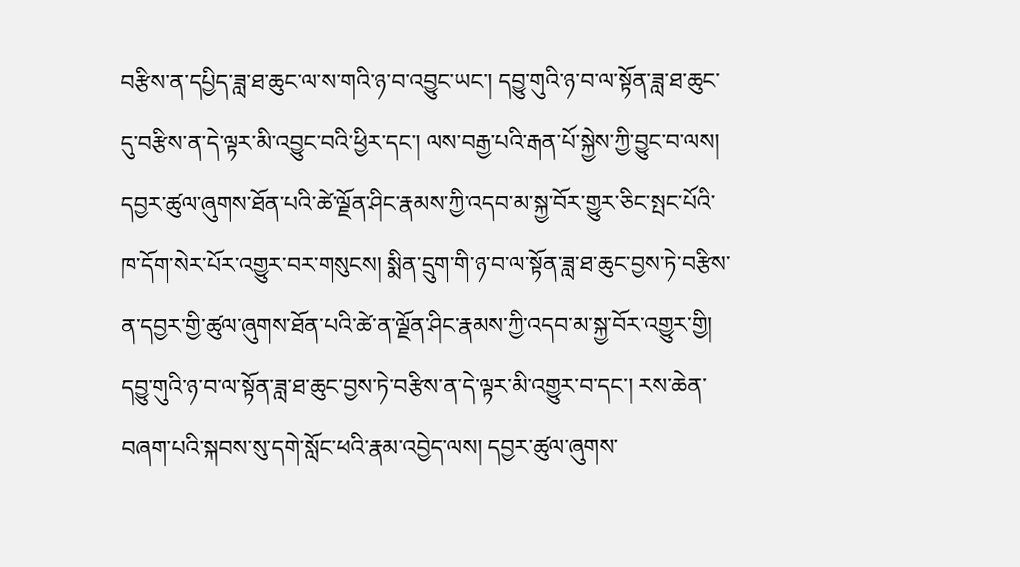བརྩིས་ན་དཔྱིད་ཟླ་ཐ་ཆུང་ལ་ས་གའི་ཉ་བ་འབྱུང་ཡང་། དབྱུ་གུའི་ཉ་བ་ལ་སྟོན་ཟླ་ཐ་ཆུང་དུ་བརྩིས་ན་དེ་ལྟར་མི་འབྱུང་བའི་ཕྱིར་དང་། ལས་བརྒྱ་པའི་རྒན་པོ་སྐྱེས་ཀྱི་བྱུང་བ་ལས། དབྱར་ཚུལ་ཞུགས་ཐོན་པའི་ཚེ་ལྗོན་ཤིང་རྣམས་ཀྱི་འདབ་མ་སྐྱ་བོར་གྱུར་ཅིང་སྤང་པོའི་ཁ་དོག་སེར་པོར་འགྱུར་བར་གསུངས། སྨིན་དྲུག་གི་ཉ་བ་ལ་སྟོན་ཟླ་ཐ་ཆུང་བྱས་ཏེ་བརྩིས་ན་དབྱར་གྱི་ཚུལ་ཞུགས་ཐོན་པའི་ཚེ་ན་ལྗོན་ཤིང་རྣམས་ཀྱི་འདབ་མ་སྐྱ་བོར་འགྱུར་གྱི། དབྱུ་གུའི་ཉ་བ་ལ་སྟོན་ཟླ་ཐ་ཆུང་བྱས་ཏེ་བརྩིས་ན་དེ་ལྟར་མི་འགྱུར་བ་དང་། རས་ཆེན་བཞག་པའི་སྐབས་སུ་དགེ་སློང་ཕའི་རྣམ་འབྱེད་ལས། དབྱར་ཚུལ་ཞུགས་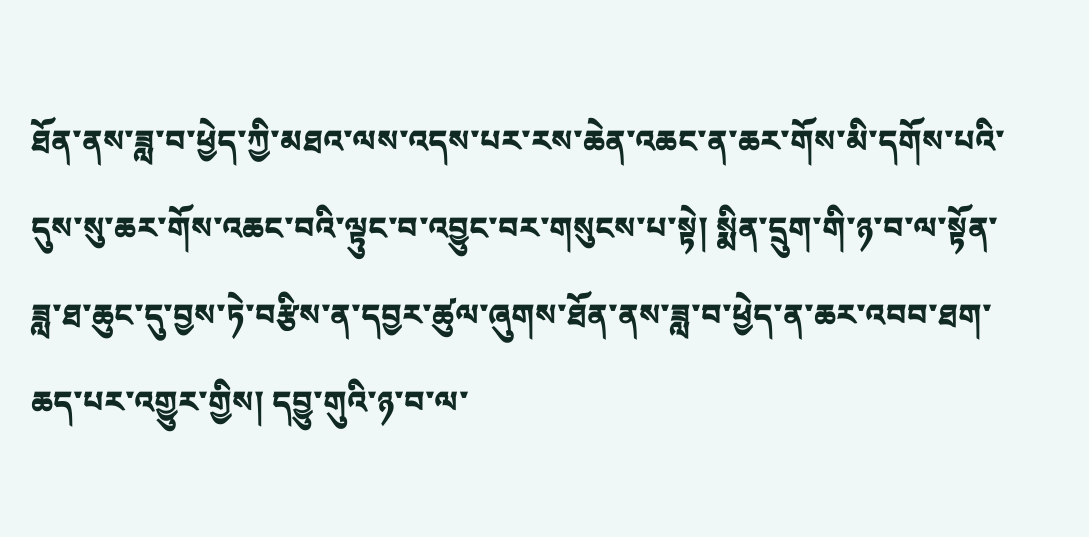ཐོན་ནས་ཟླ་བ་ཕྱེད་ཀྱི་མཐའ་ལས་འདས་པར་རས་ཆེན་འཆང་ན་ཆར་གོས་མི་དགོས་པའི་དུས་སུ་ཆར་གོས་འཆང་བའི་ལྟུང་བ་འབྱུང་བར་གསུངས་པ་སྟེ། སྨིན་དྲུག་གི་ཉ་བ་ལ་སྟོན་ཟླ་ཐ་ཆུང་དུ་བྱས་ཏེ་བརྩིས་ན་དབྱར་ཚུལ་ཞུགས་ཐོན་ནས་ཟླ་བ་ཕྱེད་ན་ཆར་འབབ་ཐག་ཆད་པར་འགྱུར་གྱིས། དབྱུ་གུའི་ཉ་བ་ལ་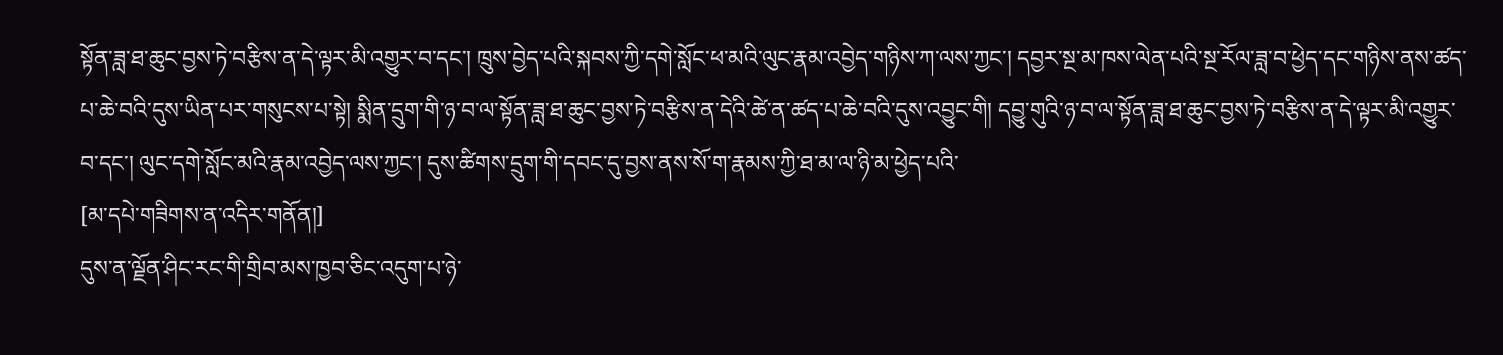སྟོན་ཟླ་ཐ་ཆུང་བྱས་ཏེ་བརྩིས་ན་དེ་ལྟར་མི་འགྱུར་བ་དང་། ཁྲུས་བྱེད་པའི་སྐབས་ཀྱི་དགེ་སློང་ཕ་མའི་ལུང་རྣམ་འབྱེད་གཉིས་ཀ་ལས་ཀྱང་། དབྱར་སྔ་མ་ཁས་ལེན་པའི་སྔ་རོལ་ཟླ་བ་ཕྱེད་དང་གཉིས་ནས་ཚད་པ་ཆེ་བའི་དུས་ཡིན་པར་གསུངས་པ་སྟེ། སྨིན་དྲུག་གི་ཉ་བ་ལ་སྟོན་ཟླ་ཐ་ཆུང་བྱས་ཏེ་བརྩིས་ན་དེའི་ཚེ་ན་ཚད་པ་ཆེ་བའི་དུས་འབྱུང་གི། དབྱུ་གུའི་ཉ་བ་ལ་སྟོན་ཟླ་ཐ་ཆུང་བྱས་ཏེ་བརྩིས་ན་དེ་ལྟར་མི་འགྱུར་བ་དང་། ལུང་དགེ་སློང་མའི་རྣམ་འབྱེད་ལས་ཀྱང་། དུས་ཚིགས་དྲུག་གི་དབང་དུ་བྱས་ནས་སོ་ག་རྣམས་ཀྱི་ཐ་མ་ལ་ཉི་མ་ཕྱེད་པའི་
[མ་དཔེ་གཟིགས་ན་འདིར་གནོན།]
དུས་ན་ལྗོན་ཤིང་རང་གི་གྲིབ་མས་ཁྱབ་ཅིང་འདུག་པ་ཉེ་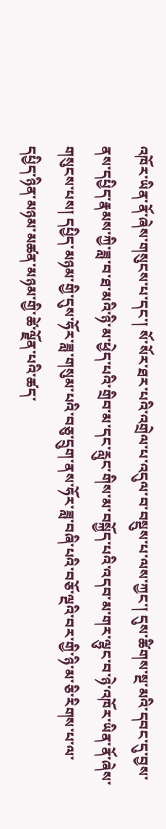འཁོར་ཡིན་ནོ་ཞེས་གསུངས་པ་དང་། སོ་སོར་ཐར་པའི་འགྲེལ་པ་འདུལ་བ་བསྡུས་པ་ལས་ཀྱང་། དུས་ཚིགས་སྔ་མའི་དབང་དུ་བྱས་ནས་དཔྱིད་རྣམས་ཀྱི་ཟླ་བ་ཐ་མའི་ཉི་མ་ཕྱེད་པའི་གྲིབ་མ་དང་རླུང་གིས་མ་བསྐྱོད་པའི་འདབ་མ་གར་ལྷུང་བ་ཉེ་འཁོར་ཡིན་ནོ་ཞེས་གསུངས་པས། དཔྱིད་མཉམ་གྱི་དུས་ཧོར་ཟླ་གསུམ་པའི་བཅུ་དྲུག་ནས་ཧོར་ཟླ་བཞི་པའི་བཅོ་ལྔའི་བར་གྱི་ཉི་མ་ཅི་རིགས་པ་ལ་དཔྱིད་ཉིན་མཉམ་མཚན་མཉམ་གྱི་ཚེ་ལྗོན་པའི་ཚད་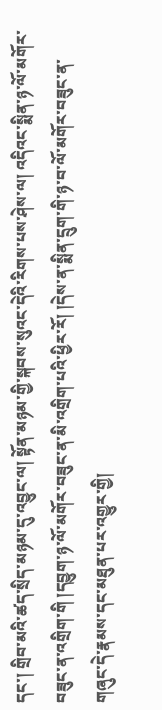དང་། གྲིབ་མའི་ཚད་སྲིད་མཉམ་དུ་འབྱུང་ལ། སྟོན་མཉམ་གྱི་སྐབས་སུའང་དེའི་རིགས་པས་ཤེས་ལ། འདིའང་སྨིན་ཉ་ལོ་མགོར་བཟུང་ན་འགྲིག་གི །དབྱུག་ཉ་ལོ་མགོར་བཟུང་ན་མི་འགྲིག་པའི་ཕྱིར་རོ། །དེས་ན་སྨིན་དྲུག་གི་ཉ་བ་ལོ་མགོར་བཟུང་ན་གཞུང་དེ་རྣམས་དང་མཐུན་པར་འགྱུར་གྱི།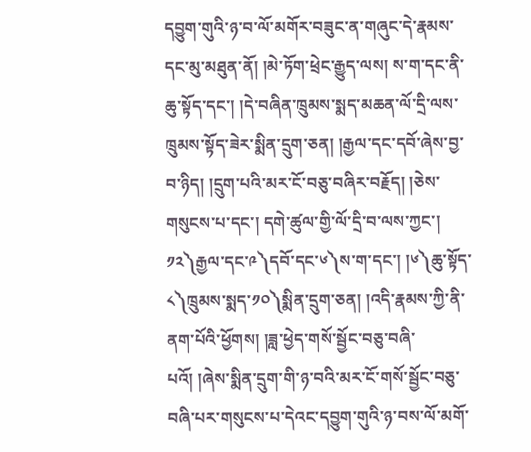དབྱུག་གུའི་ཉ་བ་ལོ་མགོར་བཟུང་ན་གཞུང་དེ་རྣམས་དང་མུ་མཐུན་ནོ། །མེ་ཏོག་ཕྲེང་རྒྱུད་ལས། ས་ག་དང་ནི་ཆུ་སྟོད་དང་། །དེ་བཞིན་ཁྲུམས་སྨད་མཆན་ལོ་དྲི་ལས་ཁྲུམས་སྟོད་ཟེར་སྨིན་དྲུག་ཅན། །རྒྱལ་དང་དབོ་ཞེས་བྱ་བ་ཉིད། །དྲུག་པའི་མར་ངོ་བཅུ་བཞིར་བརྗོད། །ཅེས་གསུངས་པ་དང་། དགེ་ཚུལ་གྱི་ལོ་དྲི་བ་ལས་ཀྱང་། ༡༢༽རྒྱལ་དང་༩༽དབོ་དང་༦༽ས་ག་དང་། །༦༽ཆུ་སྟོད་༨༽ཁྲུམས་སྨད་༡༠༽སྨིན་དྲུག་ཅན། །འདི་རྣམས་ཀྱི་ནི་ནག་པོའི་ཕྱོགས། །ཟླ་ཕྱེད་གསོ་སྦྱོང་བཅུ་བཞི་པའོ། །ཞེས་སྨིན་དྲུག་གི་ཉ་བའི་མར་ངོ་གསོ་སྦྱོང་བཅུ་བཞི་པར་གསུངས་པ་དེའང་དབྱུག་གུའི་ཉ་བས་ལོ་མགོ་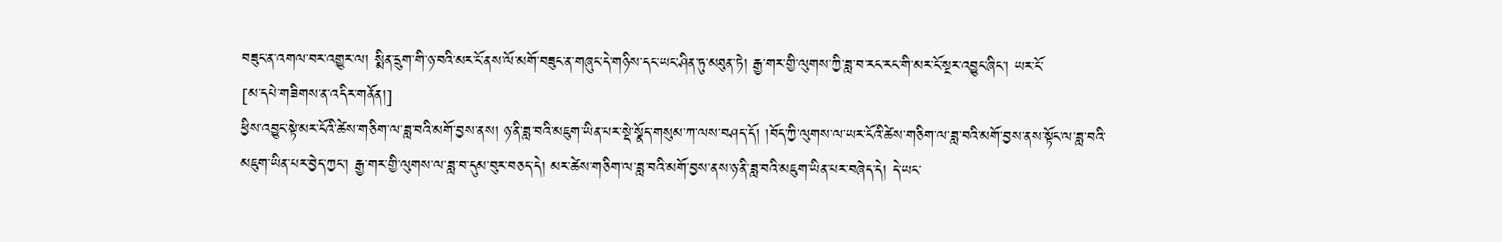བཟུང་ན་འགལ་བར་འགྱུར་ལ། སྨིན་དྲུག་གི་ཉ་བའི་མར་ངོ་ནས་ལོ་མགོ་བཟུང་ན་གཞུང་དེ་གཉིས་དང་ཡང་ཤིན་ཏུ་མཐུན་ཏེ། རྒྱ་གར་གྱི་ལུགས་ཀྱི་ཟླ་བ་རང་རང་གི་མར་ངོ་སྔར་འབྱུང་ཞིང་། ཡར་ངོ་
[མ་དཔེ་གཟིགས་ན་འདིར་གནོན།]
ཕྱིས་འབྱུང་སྟེ་མར་ངོའི་ཚེས་གཅིག་ལ་ཟླ་བའི་མགོ་བྱས་ནས། ཉ་ནི་ཟླ་བའི་མཇུག་ཡིན་པར་སྡེ་སྣོད་གསུམ་ཀ་ལས་བཤད་དོ། །བོད་ཀྱི་ལུགས་ལ་ཡར་ངོའི་ཚེས་གཅིག་ལ་ཟླ་བའི་མགོ་བྱས་ནས་སྟོང་ལ་ཟླ་བའི་མཇུག་ཡིན་པར་བྱེད་ཀྱང་། རྒྱ་གར་གྱི་ལུགས་ལ་ཟླ་བ་དུམ་བུར་བཅད་དེ། མར་ཚེས་གཅིག་ལ་ཟླ་བའི་མགོ་བྱས་ནས་ཉ་ནི་ཟླ་བའི་མཇུག་ཡིན་པར་བཞེད་དེ། དེ་ཡང་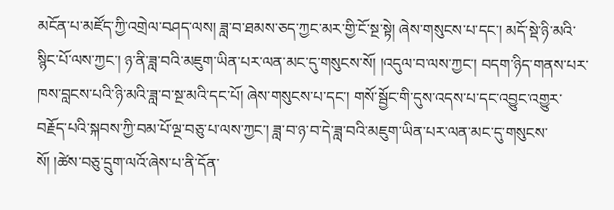མངོན་པ་མཛོད་ཀྱི་འགྲེལ་བཤད་ལས། ཟླ་བ་ཐམས་ཅད་ཀྱང་མར་གྱི་ངོ་སྔ་སྟེ། ཞེས་གསུངས་པ་དང་། མདོ་སྡེ་ཉི་མའི་སྙིང་པོ་ལས་ཀྱང་། ཉ་ནི་ཟླ་བའི་མཇུག་ཡིན་པར་ལན་མང་དུ་གསུངས་སོ། །འདུལ་བ་ལས་ཀྱང་། བདག་ཉིད་གནས་པར་ཁས་བླངས་པའི་ཉི་མའི་ཟླ་བ་སྔ་མའི་དང་པོ། ཞེས་གསུངས་པ་དང་། གསོ་སྦྱོང་གི་དུས་འདས་པ་དང་འབྱུང་འགྱུར་བརྗོད་པའི་སྐབས་ཀྱི་བམ་པོ་ལྔ་བཅུ་པ་ལས་ཀྱང་། ཟླ་བ་ཉ་བ་དེ་ཟླ་བའི་མཇུག་ཡིན་པར་ལན་མང་དུ་གསུངས་སོ། །ཚེས་བཅུ་དྲུག་ལའོ་ཞེས་པ་ནི་དོན་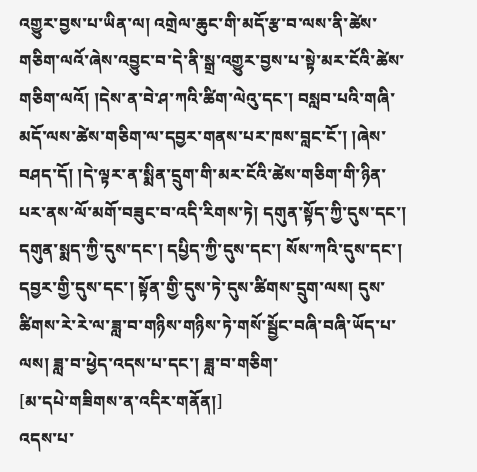འགྱུར་བྱས་པ་ཡིན་ལ། འགྲེལ་ཆུང་གི་མདོ་རྩ་བ་ལས་ནི་ཚེས་གཅིག་ལའོ་ཞེས་འབྱུང་བ་དེ་ནི་སྒྲ་འགྱུར་བྱས་པ་སྟེ་མར་ངོའི་ཚེས་གཅིག་ལའོ། །དེས་ན་བེ་ཤ་ཀའི་ཚིག་ལེའུ་དང་། བསླབ་པའི་གཞི་མདོ་ལས་ཚེས་གཅིག་ལ་དབྱར་གནས་པར་ཁས་བླང་ངོ་། །ཞེས་བཤད་དོ། །དེ་ལྟར་ན་སྨིན་དྲུག་གི་མར་ངོའི་ཚེས་གཅིག་གི་ཉིན་པར་ནས་ལོ་མགོ་བཟུང་བ་འདི་རིགས་ཏེ། དགུན་སྟོད་ཀྱི་དུས་དང་། དགུན་སྨད་ཀྱི་དུས་དང་། དཔྱིད་ཀྱི་དུས་དང་། སོས་ཀའི་དུས་དང་། དབྱར་གྱི་དུས་དང་། སྟོན་གྱི་དུས་ཏེ་དུས་ཚིགས་དྲུག་ལས། དུས་ཚིགས་རེ་རེ་ལ་ཟླ་བ་གཉིས་གཉིས་ཏེ་གསོ་སྦྱོང་བཞི་བཞི་ཡོད་པ་ལས། ཟླ་བ་ཕྱེད་འདས་པ་དང་། ཟླ་བ་གཅིག་
[མ་དཔེ་གཟིགས་ན་འདིར་གནོན།]
འདས་པ་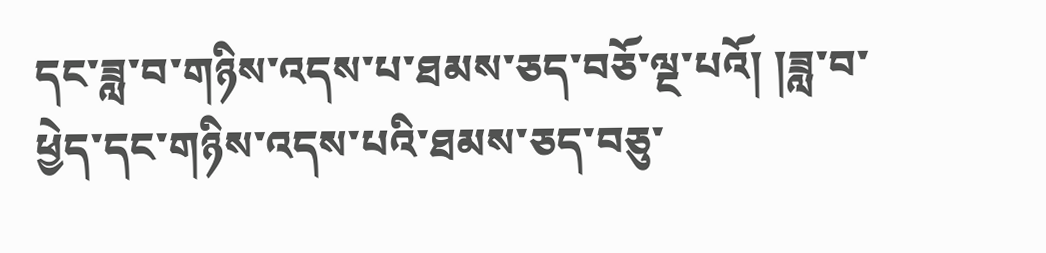དང་ཟླ་བ་གཉིས་འདས་པ་ཐམས་ཅད་བཅོ་ལྔ་པའོ། །ཟླ་བ་ཕྱེད་དང་གཉིས་འདས་པའི་ཐམས་ཅད་བཅུ་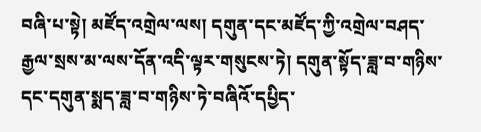བཞི་པ་སྟེ། མཛོད་འགྲེལ་ལས། དགུན་དང་མཛོད་ཀྱི་འགྲེལ་བཤད་རྒྱལ་སྲས་མ་ལས་དོན་འདི་ལྟར་གསུངས་ཏེ། དགུན་སྟོད་ཟླ་བ་གཉིས་དང་དགུན་སྨད་ཟླ་བ་གཉིས་ཏེ་བཞིའོ་དཔྱིད་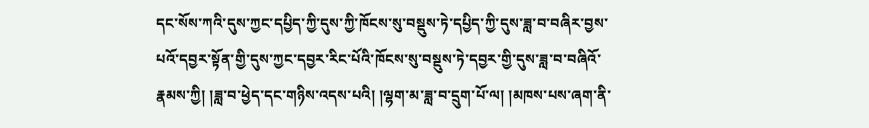དང་སོས་ཀའི་དུས་ཀྱང་དཔྱིད་ཀྱི་དུས་ཀྱི་ཁོངས་སུ་བསྡུས་ཏེ་དཔྱིད་ཀྱི་དུས་ཟླ་བ་བཞིར་བྱས་པའོ་དབྱར་སྟོན་གྱི་དུས་ཀྱང་དབྱར་རིང་པོའི་ཁོངས་སུ་བསྡུས་ཏེ་དབྱར་གྱི་དུས་ཟླ་བ་བཞིའོ་རྣམས་ཀྱི། །ཟླ་བ་ཕྱེད་དང་གཉིས་འདས་པའི། །ལྷག་མ་ཟླ་བ་དྲུག་པོ་ལ། །མཁས་པས་ཞག་ནི་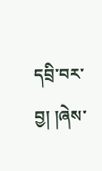དབྲི་བར་བྱ། །ཞེས་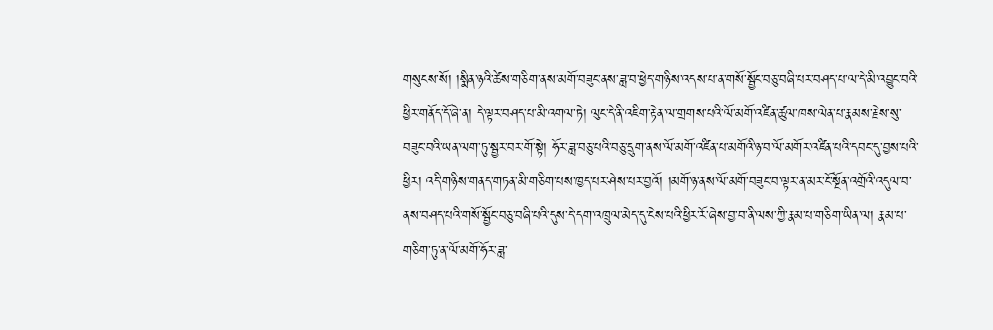གསུངས་སོ། །སྨིན་ཉའི་ཚེས་གཅིག་ནས་མགོ་བཟུང་ནས་ཟླ་བ་ཕྱེད་གཉིས་འདས་པ་ན་གསོ་སྦྱོང་བཅུ་བཞི་པར་བཤད་པ་ལ་དེ་མི་འབྱུང་བའི་ཕྱིར་གནོད་དོ་ཞེ་ན། དེ་ལྟར་བཤད་པ་མི་འགལ་ཏེ། ལུང་དེ་ནི་འཇིག་རྟེན་ལ་གྲགས་པའི་ལོ་མགོ་འཛིན་ཚུལ་ཁས་ལེན་པ་རྣམས་རྗེས་སུ་བཟུང་བའི་ཡན་ལག་ཏུ་སྦྱར་བར་གོ་སྟེ། ཧོར་ཟླ་བཅུ་པའི་བཅུ་དྲུག་ནས་ལོ་མགོ་འཛིན་པ་མགོའི་ཉ་བ་ལོ་མགོར་འཛིན་པའི་དབང་དུ་བྱས་པའི་ཕྱིར། འདི་གཉིས་གནད་གཏན་མི་གཅིག་པས་ཁྱད་པར་ཤེས་པར་བྱའོ། །མགོ་ཉ་ནས་ལོ་མགོ་བཟུང་བ་ལྟར་ན་མར་ངོ་སྔོན་འགྲོའི་འདུལ་བ་ནས་བཤད་པའི་གསོ་སྦྱོང་བཅུ་བཞི་པའི་དུས་དེ་དག་འཁྲུལ་མེད་དུ་ངེས་པའི་ཕྱིར་རོ་ཞེས་བྱ་བ་ནི་ལས་ཀྱི་རྣམ་པ་གཅིག་ཡིན་ལ། རྣམ་པ་གཅིག་ཏུ་ན་ལོ་མགོ་ཧོར་ཟླ་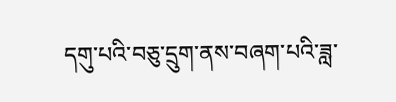དགུ་པའི་བཅུ་དྲུག་ནས་བཞག་པའི་ཟླ་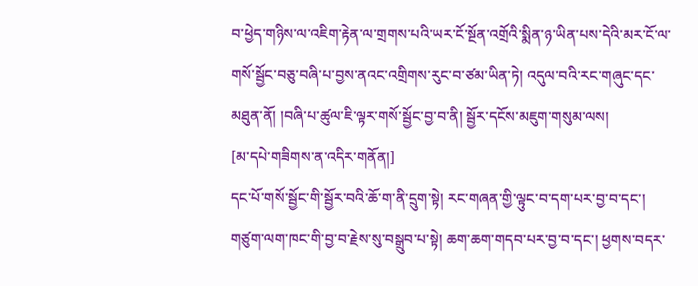བ་ཕྱེད་གཉིས་ལ་འཇིག་རྟེན་ལ་གྲགས་པའི་ཡར་ངོ་སྔོན་འགྲོའི་སྨིན་ཉ་ཡིན་པས་དེའི་མར་ངོ་ལ་གསོ་སྦྱོང་བཅུ་བཞི་པ་བྱས་ནའང་འགྲིགས་རུང་བ་ཙམ་ཡིན་ཏེ། འདུལ་བའི་རང་གཞུང་དང་མཐུན་ནོ། །བཞི་པ་ཚུལ་ཇི་ལྟར་གསོ་སྦྱོང་བྱ་བ་ནི། སྦྱོར་དངོས་མཇུག་གསུམ་ལས།
[མ་དཔེ་གཟིགས་ན་འདིར་གནོན།]
དང་པོ་གསོ་སྦྱོང་གི་སྦྱོར་བའི་ཆོ་ག་ནི་དྲུག་སྟེ། རང་གཞན་གྱི་ལྟུང་བ་དག་པར་བྱ་བ་དང་། གཙུག་ལག་ཁང་གི་བྱ་བ་རྗེས་སུ་བསྒྲུབ་པ་སྟེ། ཆག་ཆག་གདབ་པར་བྱ་བ་དང་། ཕྱགས་བདར་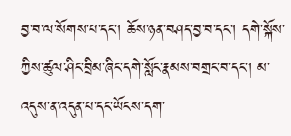བྱ་བ་ལ་སོགས་པ་དང་། ཆོས་ཉན་བཤད་བྱ་བ་དང་། དགེ་སྐོས་ཀྱིས་ཚུལ་ཤིང་བྲིམ་ཞིང་དགེ་སློང་རྣམས་བགྲང་བ་དང་། མ་འདུས་ན་འདུན་པ་དང་ཡོངས་དག་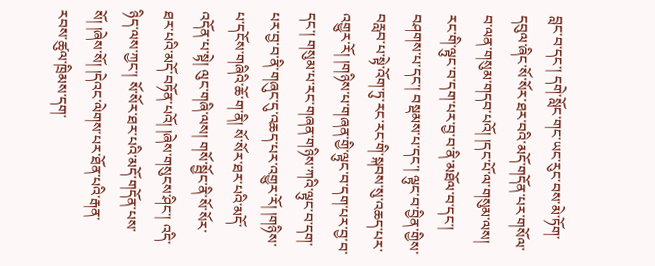བླང་བ་དང་། དགེ་སློང་གང་ཡང་རུང་བས་མེ་ཏོག་དབུལ་ཞིང་སོ་སོར་ཐར་བའི་མདོ་གདོན་པར་གསོལ་བ་ལན་གསུམ་གདབ་པའོ། །དང་པོ་ལ་གསུམ་ལས། རང་གི་ལྟུང་བ་དག་པར་བྱ་བ་ནི་མཐོལ་བ་དང་། བཤགས་པ་དང་། བསྡམས་པ་དང་། ལྟུང་བ་བྱིན་གྱིས་བརླབ་པ་སྟེ་འོག་ཏུ་རང་རང་གི་སྐབས་སུ་འཆད་པར་འགྱུར་རོ། །གཉིས་པ་གཞན་གྱི་ལྟུང་བ་དག་པར་བྱ་བ་དང་། གསུམ་པ་རང་གཞན་གཉིས་ཀའི་ལྟུང་བ་དག་པར་བྱ་བ་ནི་གཞུང་དུ་འཆད་པར་འགྱུར་རོ། །གཉིས་པ་དངོས་གཞིའི་ཆོ་ག་ནི། སོ་སོར་ཐར་པའི་མདོ་འདོན་པ་སྟེ། ལུང་གཞི་ལས། གསོ་སྦྱོང་ནི་སོ་སོར་ཐར་པའི་མདོ་བཏོན་པའོ། །ཞེས་གསུངས་ཤིང་། འདི་ཉིད་ལས་ཀྱང་། སོ་སོར་ཐར་པའི་མདོ་གདོན་པས་སོ། །ཞེས་སོ། །དེའང་ལེགས་པར་ཐོན་པའི་རྒན་རབས་ཚུལ་ཁྲིམས་དག་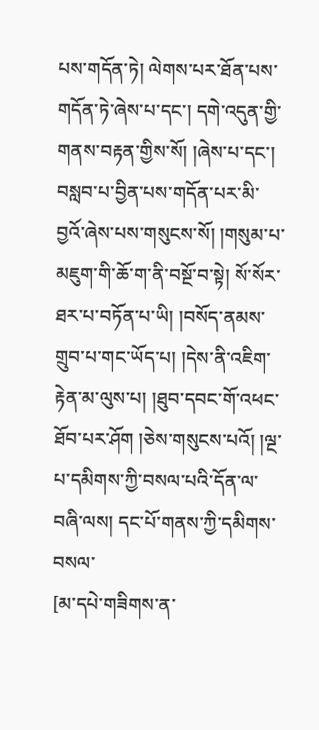པས་གདོན་ཏེ། ལེགས་པར་ཐོན་པས་གདོན་ཏེ་ཞེས་པ་དང་། དགེ་འདུན་གྱི་གནས་བརྟན་གྱིས་སོ། །ཞེས་པ་དང་། བསླབ་པ་བྱིན་པས་གདོན་པར་མི་བྱའོ་ཞེས་པས་གསུངས་སོ། །གསུམ་པ་མཇུག་གི་ཆོ་ག་ནི་བསྔོ་བ་སྟེ། སོ་སོར་ཐར་པ་བཏོན་པ་ཡི། །བསོད་ནམས་གྲུབ་པ་གང་ཡོད་པ། །དེས་ནི་འཇིག་རྟེན་མ་ལུས་པ། །ཐུབ་དབང་གོ་འཕང་ཐོབ་པར་ཤོག །ཅེས་གསུངས་པའོ། །ལྔ་པ་དམིགས་ཀྱི་བསལ་པའི་དོན་ལ་བཞི་ལས། དང་པོ་གནས་ཀྱི་དམིགས་བསལ་
[མ་དཔེ་གཟིགས་ན་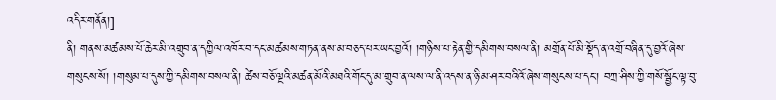འདིར་གནོན།]
ནི། གནས་མཚམས་པོ་ཆེར་མི་འགྲུབ་ན་དཀྱིལ་འཁོར་བ་དང་མཚམས་གཏན་ནས་མ་བཅད་པར་ཡང་བྱའོ། །གཉིས་པ་རྟེན་གྱི་དམིགས་བསལ་ནི། མགྲོན་པོ་མི་སྡོད་ན་འགྲོ་བཞིན་དུ་བྱའོ་ཞེས་གསུངས་སོ། །གསུམ་པ་དུས་ཀྱི་དམིགས་བསལ་ནི། ཚེས་བཅོ་ལྔའི་མཚན་མོའི་མཐའི་གོང་དུ་མ་གྲུབ་ན་ལས་ལ་ནི་འདས་ན་ཉི་མ་ཤར་བའིའོ་ཞེས་གསུངས་པ་དང་། བཀྲ་ཤིས་ཀྱི་གསོ་སྦྱོང་ལྟ་བུ་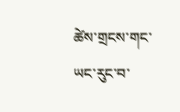ཚེས་གྲངས་གང་ཡང་རུང་བ་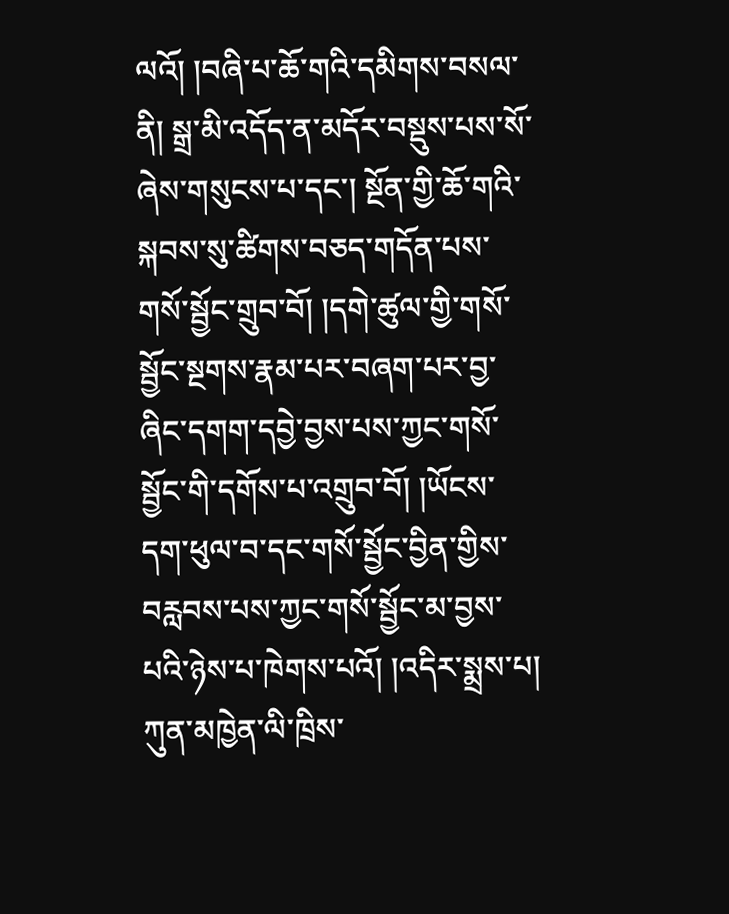ལའོ། །བཞི་པ་ཆོ་གའི་དམིགས་བསལ་ནི། སྒྲ་མི་འདོད་ན་མདོར་བསྡུས་པས་སོ་ཞེས་གསུངས་པ་དང་། སྔོན་གྱི་ཆོ་གའི་སྐབས་སུ་ཚིགས་བཅད་གདོན་པས་གསོ་སྦྱོང་གྲུབ་བོ། །དགེ་ཚུལ་གྱི་གསོ་སྦྱོང་སྔགས་རྣམ་པར་བཞག་པར་བྱ་ཞིང་དགག་དབྱེ་བྱས་པས་ཀྱང་གསོ་སྦྱོང་གི་དགོས་པ་འགྲུབ་བོ། །ཡོངས་དག་ཕུལ་བ་དང་གསོ་སྦྱོང་བྱིན་གྱིས་བརླབས་པས་ཀྱང་གསོ་སྦྱོང་མ་བྱས་པའི་ཉེས་པ་ཁེགས་པའོ། །འདིར་སྨྲས་པ། ཀུན་མཁྱེན་ལི་ཁྲིས་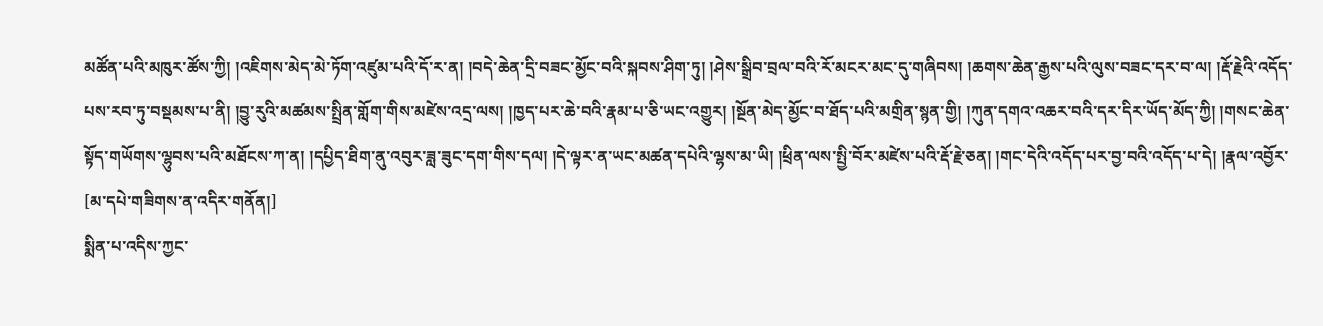མཚོན་པའི་མཁུར་ཚོས་ཀྱི། །འཇིགས་མེད་མེ་ཏོག་འཛུམ་པའི་དོ་ར་ན། །བདེ་ཆེན་དྲི་བཟང་མྱོང་བའི་སྐབས་ཤིག་ཏུ། །ཤེས་སྒྲིབ་བྲལ་བའི་རོ་མངར་མང་དུ་གཞིབས། །ཆགས་ཆེན་རྒྱས་པའི་ལུས་བཟང་དར་བ་ལ། །རྡོ་རྗེའི་འདོད་པས་རབ་ཏུ་བསྡམས་པ་ནི། །བྱུ་རུའི་མཚམས་སྤྲིན་གློག་གིས་མཛེས་འདྲ་ལས། །ཁྱད་པར་ཆེ་བའི་རྣམ་པ་ཅི་ཡང་འགྱུར། །སྔོན་མེད་མྱོང་བ་ཐོད་པའི་མགྲིན་སྙན་གྱི། །ཀུན་དགའ་འཆར་བའི་དར་དིར་ཡོད་མོད་ཀྱི། །གསང་ཆེན་སྟོད་གཡོགས་ལྷུབས་པའི་མཐོངས་ཀ་ན། །དཔྱིད་ཐིག་ནུ་འབུར་ཟླ་ཟུང་དག་གིས་དལ། །དེ་ལྟར་ན་ཡང་མཚན་དཔེའི་ལྷས་མ་ཡི། །ཕྲིན་ལས་སྤྱི་བོར་མཛེས་པའི་རྡོ་རྗེ་ཅན། །གང་དེའི་འདོད་པར་བྱ་བའི་འདོད་པ་དེ། །རྣལ་འབྱོར་
[མ་དཔེ་གཟིགས་ན་འདིར་གནོན།]
སྨིན་པ་འདིས་ཀྱང་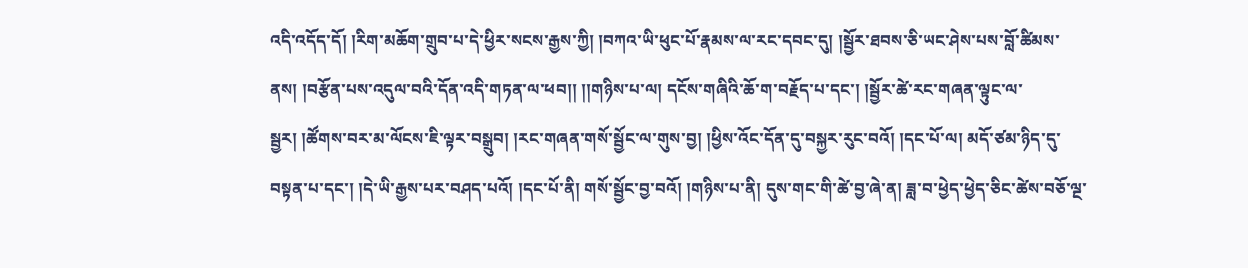འདི་འདོད་དོ། །རིག་མཆོག་གྲུབ་པ་དེ་ཕྱིར་སངས་རྒྱས་ཀྱི། །བཀའ་ཡི་ཕུང་པོ་རྣམས་ལ་རང་དབང་དུ། །སྦྱོར་ཐབས་ཅི་ཡང་ཤེས་པས་བློ་ཚིམས་ནས། །བརྩོན་པས་འདུལ་བའི་དོན་འདི་གཏན་ལ་ཕབ།། །།གཉིས་པ་ལ། དངོས་གཞིའི་ཆོ་ག་བརྗོད་པ་དང་། །སྦྱོར་ཚེ་རང་གཞན་ལྟུང་ལ་སྦྱར། །ཚོགས་བར་མ་ལོངས་ཇི་ལྟར་བསྒྲུབ། །རང་གཞན་གསོ་སྦྱོང་ལ་གུས་བྱ། །ཕྱིས་འོང་དོན་དུ་བསྐྱར་རུང་བའོ། །དང་པོ་ལ། མདོ་ཙམ་ཉིད་དུ་བསྟན་པ་དང་། །དེ་ཡི་རྒྱས་པར་བཤད་པའོ། །དང་པོ་ནི། གསོ་སྦྱོང་བྱ་བའོ། །གཉིས་པ་ནི། དུས་གང་གི་ཚེ་བྱ་ཞེ་ན། ཟླ་བ་ཕྱེད་ཕྱེད་ཅིང་ཚེས་བཅོ་ལྔ་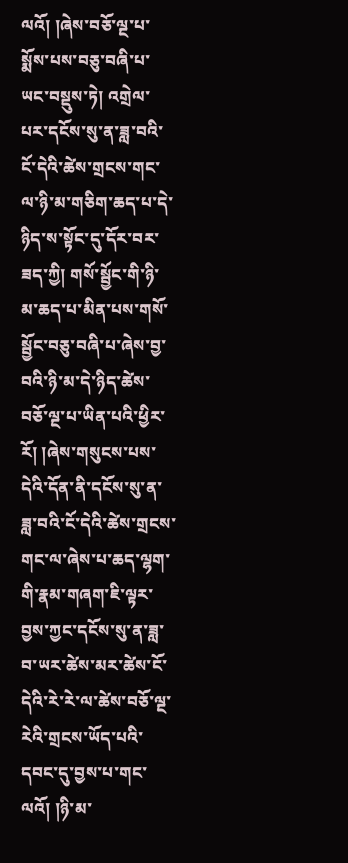ལའོ། །ཞེས་བཅོ་ལྔ་པ་སྨོས་པས་བཅུ་བཞི་པ་ཡང་བསྡུས་ཏེ། འགྲེལ་པར་དངོས་སུ་ན་ཟླ་བའི་ངོ་དེའི་ཚེས་གྲངས་གང་ལ་ཉི་མ་གཅིག་ཆད་པ་དེ་ཉིད་ས་སྟོང་དུ་དོར་བར་ཟད་ཀྱི། གསོ་སྦྱོང་གི་ཉི་མ་ཆད་པ་མིན་པས་གསོ་སྦྱོང་བཅུ་བཞི་པ་ཞེས་བྱ་བའི་ཉི་མ་དེ་ཉིད་ཚེས་བཅོ་ལྔ་པ་ཡིན་པའི་ཕྱིར་རོ། །ཞེས་གསུངས་པས་དེའི་དོན་ནི་དངོས་སུ་ན་ཟླ་བའི་ངོ་དེའི་ཚེས་གྲངས་གང་ལ་ཞེས་པ་ཆད་ལྷག་གི་རྣམ་གཞག་ཇི་ལྟར་བྱས་ཀྱང་དངོས་སུ་ན་ཟླ་བ་ཡར་ཚེས་མར་ཚེས་ངོ་དེའི་རེ་རེ་ལ་ཚེས་བཅོ་ལྔ་རེའི་གྲངས་ཡོད་པའི་དབང་དུ་བྱས་པ་གང་ལའོ། །ཉི་མ་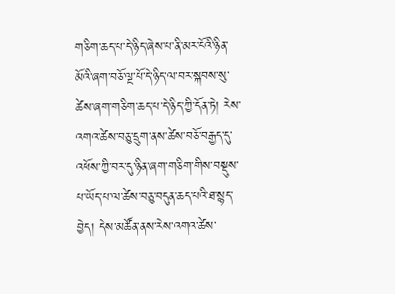གཅིག་ཆད་པ་དེ་ཉིད་ཞེས་པ་ནི་མར་ངོའི་ཉིན་མོའི་ཞག་བཅོ་ལྔ་པོ་དེ་ཉིད་ལ་བར་སྐབས་སུ་ཚེས་ཞག་གཅིག་ཆད་པ་དེ་ཉིད་ཀྱི་དོན་ཏེ། རེས་འགའ་ཚེས་བཅུ་དྲུག་ནས་ཚེས་བཅོ་བརྒྱད་དུ་འཕོས་ཀྱི་བར་དུ་ཉིན་ཞག་གཅིག་གིས་བསྡུས་པ་ཡོད་པ་ལ་ཚེས་བཅུ་བདུན་ཆད་པའི་ཐ་སྙད་བྱེད། དེས་མཚོན་ནས་རེས་འགའ་ཚེས་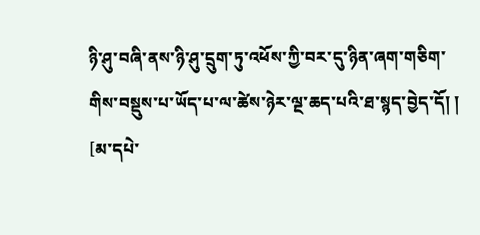ཉི་ཤུ་བཞི་ནས་ཉི་ཤུ་དྲུག་ཏུ་འཕོས་ཀྱི་བར་དུ་ཉིན་ཞག་གཅིག་གིས་བསྡུས་པ་ཡོད་པ་ལ་ཚེས་ཉེར་ལྔ་ཆད་པའི་ཐ་སྙད་བྱེད་དོ། །
[མ་དཔེ་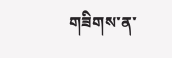གཟིགས་ན་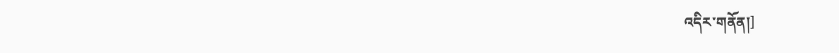འདིར་གནོན།]